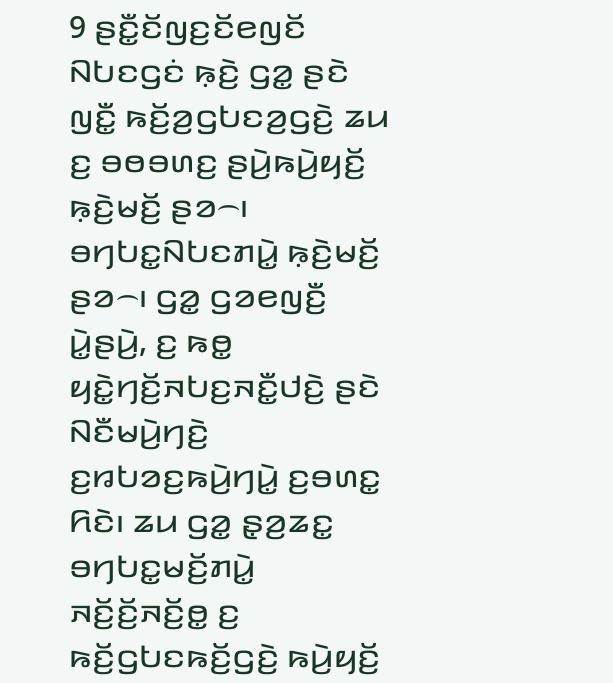9 ꤔꤢꤪ꤭ꤢꤩꤜꤢ꤬ꤢꤩꤕꤜꤢꤩ ꤡꤝꤢꤞꤢꤦ ꤒ꤫ꤢꤧ꤬ ꤞꤤ꤭ ꤔꤢꤧ ꤜꤢꤪ꤭ ꤒꤢꤩ꤬ꤤ꤬ꤞꤝꤢꤤ꤬ꤞꤢꤧ꤬ ꤘꤣ ꤢ꤬ ꤋꤥꤋꤛꤢ꤬ ꤔꤣꤧ꤬ꤒꤣꤧ꤬ꤟꤢꤩ꤬ ꤒ꤫ꤢꤧ꤬ꤗꤢꤩ꤬ ꤔꤤ꤮꤯ ꤋꤚꤝꤢ꤭ꤡꤝꤢꤊꤣꤧ꤭ ꤒ꤫ꤢꤧ꤬ꤗꤢꤩ꤬ ꤔꤤ꤮꤯ ꤞꤤ꤭ ꤞꤤꤕꤜꤢꤪ꤬ ꤣꤧ꤭ꤔꤣꤧ꤬, ꤢ꤬ ꤒꤥ꤭ ꤟꤢꤧ꤭ꤚꤢꤩ꤬ꤏꤝꤢ꤬ꤏꤢꤪ꤭ꤓꤢꤧ꤬ ꤔꤢꤧ ꤡꤢꤪꤗꤣꤧ꤬ꤚꤢꤧ꤬ ꤢ꤬ꤙꤝꤤꤢ꤬ꤒꤣꤧ꤬ꤚꤣꤧ꤭ ꤢ꤬ꤋꤛꤢ꤭ ꤖꤢꤧ꤯ ꤘꤣ ꤞꤤ꤭ ꤔ꤫ꤤ꤬ꤘꤢ꤭ ꤋꤚꤝꤢ꤭ꤗꤢꤩ꤬ꤊꤣꤧ꤭ ꤏꤢꤩ꤬ꤢꤩ꤬ꤏꤢꤩ꤬ꤥ꤭ ꤢ꤬ ꤒꤢꤩ꤬ꤞꤝꤢꤒꤢꤩ꤬ꤞꤢꤧ꤬ ꤒꤣꤧ꤬ꤟꤢꤩ꤬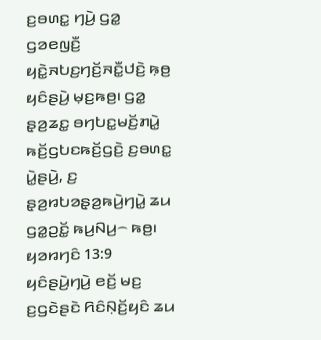ꤢ꤬ꤋꤛꤢ꤭ ꤚꤣꤧ꤬ ꤞꤤ꤭ ꤞꤤꤕꤜꤢꤪ꤬ ꤟꤢꤧ꤭ꤏꤝꤢ꤬ꤚꤢꤩ꤬ꤏꤢꤪ꤭ꤓꤢꤧ꤬ ꤒ꤫ꤥ꤬ ꤟꤢꤨꤔꤣꤧ꤬ ꤗ꤫ꤢ꤬ꤒꤥ꤬꤯ ꤞꤤ꤭ ꤔ꤫ꤤ꤬ꤘꤢ꤭ ꤋꤚꤝꤢ꤭ꤗꤢꤩ꤬ꤊꤣꤧ꤭ ꤒꤢꤩ꤬ꤞꤝꤢꤒꤢꤩ꤬ꤞꤢꤧ꤬ ꤢ꤬ꤋꤛꤢ꤭ ꤣꤧ꤭ꤔꤣꤧ꤬, ꤢ꤬ ꤔ꤫ꤤ꤬ꤙꤝꤤꤔ꤫ꤤ꤬ꤒꤣꤧ꤬ꤚꤣꤧ꤭ ꤘꤣ ꤞꤤ꤭ꤑꤢꤩ꤭ ꤒꤣ꤬ꤡꤣ꤬꤮ ꤒꤥ꤬꤯
ꤟꤤꤙꤚꤢꤨ 13:9
ꤟꤢꤨꤔꤣꤧ꤬ꤚꤣꤧ꤬ ꤕꤢꤩ꤬ ꤗꤢ꤬ ꤢ꤬ꤞꤢꤧꤔꤢꤧ ꤖꤢꤨꤡ꤫ꤢꤩ꤬ꤟꤢꤨ ꤘꤣ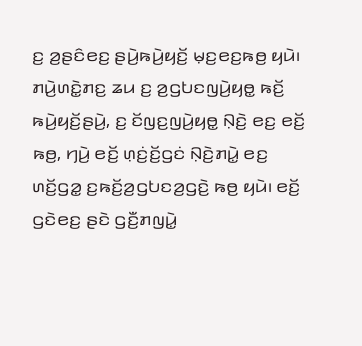ꤢ꤬ ꤤ꤬ꤔꤢꤨꤕꤢ꤬ ꤔꤣꤧ꤬ꤒꤣꤧ꤬ꤟꤢꤩ꤬ ꤗ꤫ꤢ꤬ꤕꤢ꤬ꤒꤥ꤬ ꤟꤣꤧ꤯ ꤊꤣꤧ꤬ꤛꤢꤧ꤭ꤊꤢ꤬ ꤘꤣ ꤢ꤬ ꤤ꤬ꤞꤝꤢꤜꤣꤧ꤬ꤟꤥ꤭ ꤒꤢꤩ꤬ ꤒꤣꤧ꤬ꤟꤢꤩ꤬ꤔꤣꤧ꤬, ꤢ꤬ ꤢꤩꤜꤢ꤬ꤜꤣꤧ꤬ꤟꤥ꤭ ꤡ꤫ꤢꤧ꤬ ꤕꤢ꤬ ꤕꤢꤩ꤬ ꤒꤥ꤬, ꤚꤣꤧ꤬ ꤕꤢꤩ꤬ ꤛ꤫ꤢꤦ꤬ꤢꤩ꤬ꤞꤢꤦ ꤡ꤫ꤢꤧ꤬ꤊꤣꤧ꤭ ꤕꤢ꤬ ꤛꤢꤩ꤬ꤞꤤ꤭ ꤢ꤬ꤒꤢꤩ꤬ꤤ꤬ꤞꤝꤢꤤ꤬ꤞꤢꤧ꤬ ꤒꤥ꤬ ꤟꤣꤧ꤯ ꤕꤢꤩ꤬ ꤞꤢꤧꤕꤢ꤬ ꤔꤢꤧ ꤞꤢꤪ꤬ꤊꤜꤣꤧ꤭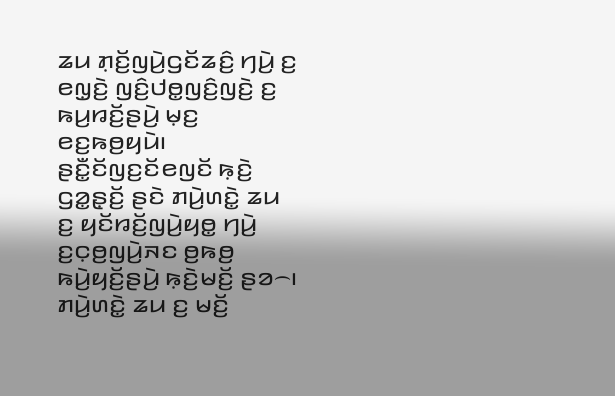ꤘꤣ ꤊ꤫ꤢꤩ꤬ꤜꤣꤧ꤬ꤞꤢꤩꤘꤢꤨ꤬ ꤚꤣꤧ꤬ ꤢ꤬ ꤕꤜ꤫ꤢꤧ꤬ ꤜꤢꤨ꤬ꤓꤥ꤭ꤜꤢꤨ꤬ꤜꤢꤧ꤬ ꤢ꤬ ꤒꤣ꤬ꤙꤢꤩ꤬ꤔꤣꤧ꤬ ꤗ꤫ꤢ꤬ ꤕꤢ꤬ꤒꤥ꤬ꤟꤣꤧ꤯
ꤔꤢꤪ꤭ꤢꤩꤜꤢ꤬ꤢꤩꤕꤜꤢꤩ ꤒ꤫ꤢꤧ꤬ ꤞꤤ꤭ꤔ꤫ꤢꤩ꤬ ꤔꤢꤧ ꤊꤣꤧ꤬ꤛꤢꤧ꤭ ꤘꤣ ꤢ꤬ ꤟꤢꤩꤙꤢꤩ꤬ꤜꤣꤧ꤬ꤟꤥ꤭ ꤚꤣꤧ꤬ ꤢ꤬ꤍ꤫ꤥ꤬ꤜꤣꤧ꤬ꤏꤢ ꤥ꤬ꤒꤥ꤬ ꤒꤣꤧ꤬ꤟꤢꤩ꤬ꤔꤣꤧ꤬ ꤒ꤫ꤢꤧ꤬ꤗꤢꤩ꤬ ꤔꤤ꤮꤯ ꤊꤣꤧ꤬ꤛꤢꤧ꤭ ꤘꤣ ꤢ꤬ ꤗꤢꤩ꤬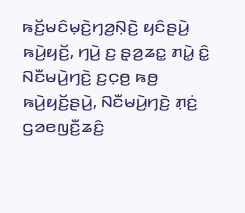ꤒꤢꤩ꤬ꤗꤢꤨꤗ꤫ꤢꤧ꤬ꤚꤤ꤬ꤡ꤫ꤢꤧ꤬ ꤟꤢꤨꤔꤣꤧ꤬ ꤒꤣꤧ꤬ꤟꤢꤩ꤬, ꤚꤣꤧ꤬ ꤢ꤬ ꤔ꤫ꤤ꤬ꤘꤢ꤭ ꤊꤣꤧ꤭ ꤢꤨ꤭ ꤡꤢꤪꤗꤣꤧ꤬ꤚꤢꤧ꤬ ꤢ꤬ꤍ꤫ꤥ꤬ ꤒꤥ꤬ ꤒꤣꤧ꤬ꤟꤢꤩ꤬ꤔꤣꤧ꤬, ꤡꤢꤪꤗꤣꤧ꤬ꤚꤢꤧ꤬ ꤊ꤫ꤢꤦ꤬ ꤞꤤꤕꤜꤢꤪ꤬ꤘꤢꤨ꤬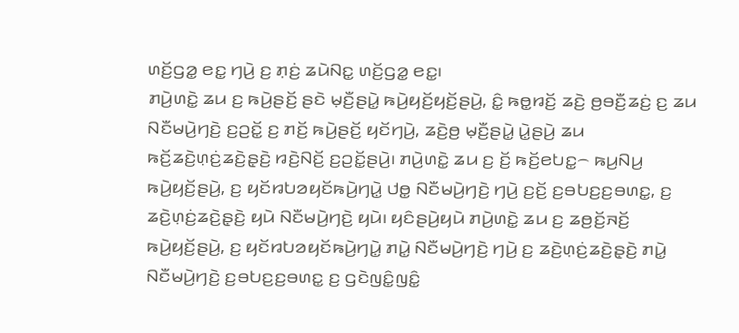ꤛꤢꤩ꤬ꤞꤤ꤭ ꤕꤢ꤭ ꤚꤣꤧ꤬ ꤢ꤬ ꤊ꤫ꤢꤦ꤬ ꤘꤣꤧꤡꤢ꤭ ꤛꤢꤩ꤬ꤞꤤ꤭ ꤕꤢ꤭꤯
ꤊꤣꤧ꤬ꤛꤢꤧ꤭ ꤘꤣ ꤢ꤬ ꤒꤣꤧ꤬ꤔꤢꤩ꤬ ꤔꤢꤧ ꤗ꤫ꤢꤪ꤬ꤔꤣꤧ꤭ ꤒꤣꤧ꤬ꤟꤢꤩ꤬ꤟꤢꤩ꤬ꤔꤣꤧ꤬, ꤢꤨ꤭ ꤒꤥ꤭ꤙꤢꤩ꤬ ꤘꤢꤧ꤬ ꤥ꤬ꤋꤢꤪ꤬ꤘꤢꤦ꤬ ꤢ꤬ ꤘꤣ ꤡꤢꤪꤗꤣꤧ꤬ꤚꤢꤧ꤬ ꤢ꤬ꤑꤢꤩ꤭ ꤢ꤬ ꤊꤢꤩ꤬ ꤒꤣꤧ꤬ꤔꤢꤩ꤬ ꤟꤢꤩꤚꤣꤧ꤬, ꤘꤢꤧ꤬ꤥ꤬ ꤗ꤫ꤢꤪ꤬ꤔꤣꤧ꤭ ꤣꤧ꤭ꤔꤣꤧ꤬ ꤘꤣ ꤒꤢꤩ꤬ꤘꤢꤧ꤬ꤛ꤫ꤢꤦ꤬ꤘꤢꤧ꤬ꤔ꤫ꤢꤧ꤬ ꤙꤢꤧ꤬ꤡꤢꤩ꤬ ꤢ꤬ꤑꤢꤩ꤭ꤔꤣꤧ꤬꤯ ꤊꤣꤧ꤬ꤛꤢꤧ꤭ ꤘꤣ ꤢ꤬ ꤢꤩ꤬ ꤒꤢꤩ꤬ꤕꤝꤢ꤭꤮ ꤒꤣ꤬ꤡꤣ꤬ ꤒꤣꤧ꤬ꤟꤢꤩ꤬ꤔꤣꤧ꤬, ꤢ꤬ ꤟꤢꤩꤙꤝꤤꤟꤢꤩꤒꤣꤧ꤬ꤚꤣꤧ꤭ ꤓꤥ꤭ ꤡꤢꤪꤗꤣꤧ꤬ꤚꤢꤧ꤬ ꤚꤣꤧ꤬ ꤢ꤬ꤢꤩ꤬ ꤢ꤬ꤋꤝꤢ꤬ꤢ꤬ꤋꤛꤢ꤭, ꤢ꤬ ꤘꤢꤧ꤬ꤛ꤫ꤢꤦ꤬ꤘꤢꤧ꤬ꤔ꤫ꤢꤧ꤬ ꤟꤣꤧ ꤡꤢꤪꤗꤣꤧ꤬ꤚꤢꤧ꤬ ꤟꤣꤧ꤯ ꤟꤢꤨꤔꤣꤧ꤬ꤟꤣꤧ ꤊꤣꤧ꤬ꤛꤢꤧ꤭ ꤘꤣ ꤢ꤬ ꤘꤥ꤬ꤢꤩ꤬ꤏꤢꤩ꤬ ꤒꤣꤧ꤬ꤟꤢꤩ꤬ꤔꤣꤧ꤬, ꤢ꤬ ꤟꤢꤩꤙꤝꤤꤟꤢꤩꤒꤣꤧ꤬ꤚꤣꤧ꤭ ꤊꤣꤧ꤭ ꤡꤢꤪꤗꤣꤧ꤬ꤚꤢꤧ꤬ ꤚꤣꤧ꤬ ꤢ꤬ ꤘꤢꤧ꤬ꤛ꤫ꤢꤦ꤬ꤘꤢꤧ꤬ꤔ꤫ꤢꤧ꤬ ꤊꤣꤧ꤭ ꤡꤢꤪꤗꤣꤧ꤬ꤚꤢꤧ꤬ ꤢ꤬ꤋꤝꤢ꤬ꤢ꤬ꤋꤛꤢ꤭ ꤢ꤬ ꤞꤢꤧꤜꤢꤨ꤭ꤜꤢꤨ꤭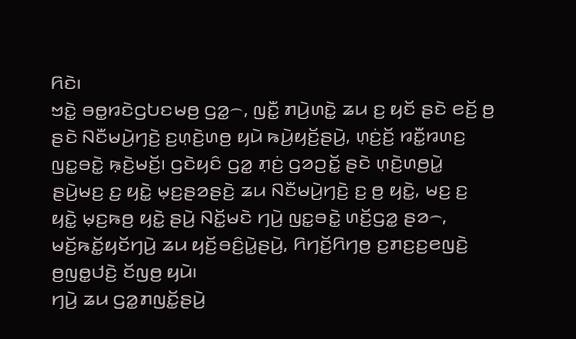ꤖꤢꤧ꤯
ꤠꤢꤧ꤭ ꤋꤥ꤭ꤙꤢꤧꤞꤝꤢꤗꤥ꤬ ꤞꤤ꤭꤮, ꤜꤢꤪ꤭ ꤊꤣꤧ꤬ꤛꤢꤧ꤭ ꤘꤣ ꤢ꤬ ꤟꤢꤩ ꤔꤢꤧ ꤕꤢꤩ꤬ ꤥ꤬ ꤔꤢꤧ ꤡꤢꤪꤗꤣꤧ꤬ꤚꤢꤧ꤬ ꤢ꤬ꤛ꤫ꤢꤧ꤬ꤛꤥ꤬ ꤟꤣꤧ ꤒꤣꤧ꤬ꤟꤢꤩ꤬ꤔꤣꤧ꤬, ꤛ꤫ꤢꤦ꤬ꤢꤩ꤬ ꤙꤢꤪ꤭ꤙꤛꤢ꤬ ꤜꤢ꤭ꤋꤢꤧ꤭ ꤒ꤫ꤢꤧ꤬ꤗꤢꤩ꤬꤯ ꤞꤢꤧꤟꤢꤨ ꤞꤤ꤭ ꤊ꤫ꤢꤦ꤬ ꤞꤤꤑꤢꤩ꤭ ꤔꤢꤧ ꤛ꤫ꤢꤧ꤬ꤛꤥ꤬ꤣꤧ꤭ ꤔꤣꤧ꤬ꤗꤢ꤬ ꤢ꤬ ꤟꤢꤧ꤭ ꤗ꤫ꤢ꤬ꤔꤤꤔꤢꤧ꤬ ꤘꤣ ꤡꤢꤪꤗꤣꤧ꤬ꤚꤢꤧ꤬ ꤢ꤬ ꤥ꤬ ꤟꤢꤧ꤭, ꤗꤢ꤬ ꤢ꤬ ꤟꤢꤧ꤭ ꤗ꤫ꤢ꤬ꤒꤥ꤬ ꤟꤢꤧ꤭ ꤔꤣꤧ꤬ ꤡꤢꤩ꤭ꤗꤢꤧ ꤚꤣꤧ꤬ ꤜꤢ꤭ꤋꤢꤧ꤭ ꤛꤢꤩ꤬ꤞꤤ꤭ ꤔꤤ꤮, ꤗꤢꤩ꤬ꤒꤢꤩ꤭ꤟꤢꤩꤚꤣꤧ꤬ ꤘꤣ ꤟꤢꤩ꤬ꤋꤢꤨ꤬ꤣꤧ꤭ꤔꤣꤧ꤬, ꤖꤚꤢꤩ꤬ꤖꤚꤥ꤬ ꤢ꤬ꤊꤢ꤬ꤢ꤬ꤕꤜꤢꤧ꤬ ꤥ꤬ꤜꤥ꤭ꤓꤢꤧ꤬ ꤢꤩꤜꤥ꤬ ꤟꤣꤧ꤯
ꤚꤣꤧ꤬ ꤘꤣ ꤞꤤ꤭ꤊꤜꤢꤩ꤭ꤔꤣꤧ꤬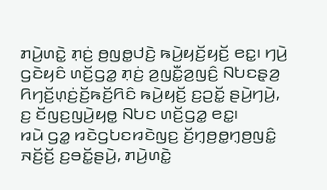ꤊꤣꤧ꤬ꤛꤢꤧ꤭ ꤊ꤫ꤢꤦ꤬ ꤥ꤬ꤜꤥ꤭ꤓꤢꤧ꤬ ꤒꤣꤧ꤬ꤟꤢꤩ꤬ꤟꤢꤩ꤬ ꤕꤢ꤭꤯ ꤚꤣꤧ꤬ ꤞꤢꤧꤟꤢꤨ ꤛꤢꤩ꤬ꤞꤤ꤭ ꤊ꤫ꤢꤦ꤬ ꤤ꤬ꤜꤢꤪ꤭ꤤ꤬ꤜꤢꤨ꤬ ꤡꤝꤢꤔ꤫ꤤ꤬ ꤖꤚꤢꤩ꤬ꤛ꤫ꤢꤦ꤬ꤢꤩ꤬ꤒꤢꤩ꤬ꤖꤢꤨ ꤒꤣꤧ꤬ꤟꤢꤩ꤬ ꤢ꤬ꤑꤢꤩ꤭ ꤔꤣꤧ꤬ꤚꤣꤧ꤬, ꤢ꤬ ꤢꤩꤜꤢ꤬ꤜꤣꤧ꤬ꤟꤥ꤭ ꤡꤝꤢ ꤛꤢꤩ꤬ꤞꤤ꤭ ꤕꤢ꤭꤯
ꤙꤣꤧ ꤞꤤ꤭ ꤙꤢꤧꤞꤝꤢꤙꤢꤧꤜꤢ꤬ ꤢꤩ꤬ꤚ꤫ꤥ꤬ꤥ꤭ꤚ꤫ꤥ꤬ꤜꤢꤨ꤭ ꤏꤢꤩ꤬ꤢꤩ꤬ ꤢ꤬ꤋꤢꤩ꤭ꤔꤣꤧ꤬, ꤊꤣꤧ꤬ꤛꤢꤧ꤭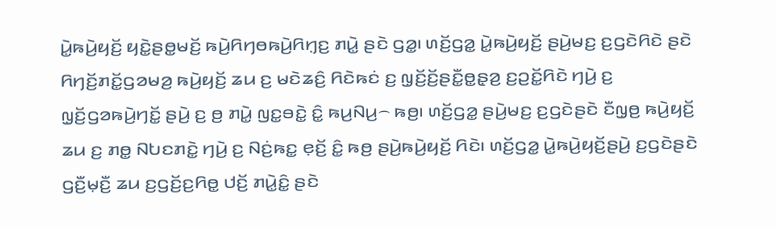ꤣꤧ꤭ꤒꤣꤧ꤬ꤟꤢꤩ꤬ ꤟꤢꤧ꤭ꤔꤥ꤭ꤗꤢꤩ꤬ ꤒꤣꤧ꤬ꤖꤚꤥꤒꤣꤧ꤬ꤖꤚ꤫ꤢ꤬ ꤊꤣꤧ꤭ ꤔꤢꤧ ꤞꤤ꤭꤯ ꤛꤢꤩ꤬ꤞꤤ꤭ ꤣꤧ꤭ꤒꤣꤧ꤬ꤟꤢꤩ꤬ ꤔꤣꤧ꤬ꤗꤢ꤬ ꤢ꤬ꤞꤢꤧꤖꤢꤧ ꤔꤢꤧ ꤖꤚꤢꤩ꤬ꤊꤢꤩ꤭ꤞꤤꤗꤤ꤬ ꤒꤣꤧ꤬ꤟꤢꤩ꤬ ꤘꤣ ꤢ꤬ ꤗꤢꤧꤘꤢꤨ꤬ ꤖꤢꤧꤒꤢꤦ ꤢ꤬ ꤜ꤫ꤢꤩ꤬ꤢꤩ꤬ꤔꤢꤪ꤭ꤥ꤭ꤔ꤫ꤤ꤬ ꤢ꤬ꤑꤢꤩ꤭ꤖꤢꤧ ꤚꤣꤧ꤬ ꤢ꤬ ꤜ꤫ꤢꤩ꤬ꤞꤤꤒꤣꤧ꤬ꤚꤢꤩ꤭ ꤔꤣꤧ꤬ ꤢ꤬ ꤥ꤬ ꤊꤣꤧ꤭ ꤜꤢ꤭ꤋꤢꤧ꤭ ꤢꤨ꤭ ꤒꤣ꤬ꤡꤣ꤬꤮ ꤒꤥ꤬꤯ ꤛꤢꤩ꤬ꤞꤤ꤭ ꤔꤣꤧ꤬ꤗꤢ꤬ ꤢ꤬ꤞꤢꤧꤔꤢꤧ ꤢꤪꤜ꤫ꤥ꤬ ꤒꤣꤧ꤬ꤟꤢꤩ꤬ ꤘꤣ ꤢ꤬ ꤊꤥ꤭ ꤡꤝꤢꤊꤢꤧ꤭ ꤚꤣꤧ꤬ ꤢ꤬ ꤡꤢꤦ꤬ꤒꤢ꤭ ꤕ꤫ꤢꤩ꤬ ꤢꤨ꤭ ꤒꤥ꤬ ꤔꤣꤧ꤬ꤒꤣꤧ꤬ꤟꤢꤩ꤬ ꤖꤢꤧ꤯ ꤛꤢꤩ꤬ꤞꤤ꤭ ꤣꤧ꤭ꤒꤣꤧ꤬ꤟꤢꤩ꤬ꤔꤣꤧ꤬ ꤢ꤬ꤞꤢꤧꤔꤢꤧ ꤞꤢꤪ꤬ꤗ꤫ꤢꤪ꤬ ꤘꤣ ꤢ꤬ꤞꤢꤩ꤬ꤢ꤬ꤖꤥ꤭ ꤓꤢꤩ꤬ ꤊꤣꤧ꤭ꤢꤨ꤭ ꤔꤢꤧ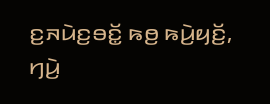ꤢ꤬ꤏꤣꤧꤢ꤬ꤋꤢꤩ꤭ ꤒꤥ꤬ ꤒꤣꤧ꤬ꤟꤢꤩ꤬, ꤚꤣꤧ꤬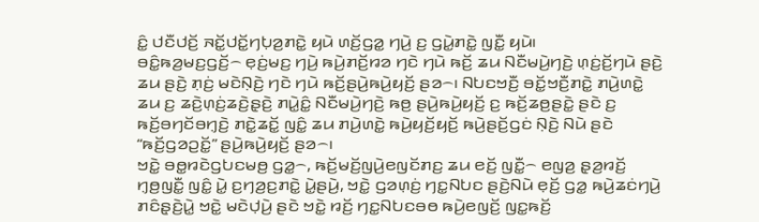ꤢꤨ꤭ ꤓꤢꤪꤓꤢꤩ꤬ ꤏꤢꤩ꤭ꤓꤢꤩ꤭ꤚꤝ꤫ꤤ꤬ꤊꤢꤧ꤭ ꤟꤣꤧ ꤛꤢꤩ꤬ꤞꤤ꤭ ꤚꤣꤧ꤬ ꤢ꤬ ꤞꤣꤧ꤭ꤊꤢꤧ꤭ ꤜꤢꤪ꤭ ꤟꤣꤧ꤯
ꤋꤢꤨ꤭ꤒꤤ꤬ꤗꤢ꤬ꤞꤢꤩ꤬꤮ ꤕ꤫ꤢꤦ꤬ꤗꤢ꤬ ꤚꤣꤧ꤬ ꤒꤣꤧ꤬ꤊꤢꤩ꤬ꤙꤤ ꤚꤢꤧ ꤚꤣꤧ ꤒꤢꤩ꤬ ꤘꤣ ꤡꤢꤪꤗꤣꤧ꤬ꤚꤢꤧ꤬ ꤛ꤫ꤢꤦ꤬ꤢꤩ꤬ꤚꤣꤧ ꤔꤢꤧ꤬ ꤘꤣ ꤔꤢꤧ꤬ ꤊ꤫ꤢꤦ꤬ ꤗꤢꤧꤡ꤫ꤢꤧ꤬ ꤚꤢꤧ ꤚꤣꤧ ꤒꤢꤩ꤬ꤔꤣꤧ꤬ꤒꤣꤧ꤬ꤟꤢꤩ꤬ ꤔꤤ꤮꤯ ꤡꤝꤢꤠꤢꤪ꤬ ꤋꤢꤩ꤭ꤠꤢꤪ꤬ꤊꤢꤧ꤭ ꤊꤣꤧ꤬ꤛꤢꤧ꤭ ꤘꤣ ꤢ꤬ ꤘꤢꤧ꤬ꤛ꤫ꤢꤦ꤬ꤘꤢꤧ꤬ꤔ꤫ꤢꤧ꤬ ꤊꤣꤧ꤭ꤢꤨ꤭ ꤡꤢꤪꤗꤣꤧ꤬ꤚꤢꤧ꤬ ꤒꤥ꤬ ꤔꤣꤧ꤬ꤒꤣꤧ꤬ꤟꤢꤩ꤬ ꤢ꤬ ꤒꤢꤩ꤬ꤘꤥ꤬ꤔꤢꤧ꤭ ꤔꤢꤧ ꤢ꤬ ꤒꤢꤩ꤬ꤋꤚꤢꤩꤋꤚ꤫ꤢꤧ꤬ ꤊꤢꤧ꤭ꤘꤢꤩ꤭ ꤜꤢꤨ꤭ ꤘꤣ ꤊꤣꤧ꤬ꤛꤢꤧ꤭ ꤒꤣꤧ꤬ꤟꤢꤩ꤬ꤟꤢꤩ꤬ ꤒꤣꤧ꤬ꤔꤢꤩ꤬ꤞꤢꤦ ꤡ꤫ꤢꤧ꤬ ꤡꤣꤧ ꤔꤢꤧ “ꤒꤢꤩ꤬ꤞꤤꤑꤢꤩ꤭” ꤔꤣꤧ꤬ꤒꤣꤧ꤬ꤟꤢꤩ꤬ ꤔꤤ꤮꤯
ꤠꤢꤧ꤭ ꤋꤥ꤭ꤙꤢꤧꤞꤝꤢꤗꤥ꤬ ꤞꤤ꤭꤮, ꤒꤢꤩ꤬ꤗꤢꤩ꤬ꤜꤣꤧ꤬ꤕꤜꤢꤩꤊꤢ꤬ ꤘꤣ ꤕꤢꤩ꤬ ꤜꤢꤪ꤭꤮ ꤕꤜꤤ꤬ ꤔ꤫ꤤ꤬ꤙꤢꤩ꤬ ꤚ꤫ꤥ꤬ꤜꤢꤪ꤭ ꤜꤢꤨ꤭ ꤣꤧ꤭ ꤢ꤬ꤚꤤ꤬ꤢ꤬ꤊꤢꤧ꤭ ꤣꤧ꤭ꤔꤣꤧ꤬, ꤠꤢꤧ꤭ ꤞꤤꤛ꤫ꤢꤦ꤬ ꤚꤢ꤭ꤡꤝꤢ ꤔꤢꤧ꤬ꤡꤣꤧ ꤕ꤫ꤢꤩ꤬ ꤞꤤ꤭ ꤒꤣꤧ꤬ꤘꤢꤦꤚꤣꤧ꤬ ꤊꤢꤨꤔ꤫ꤢꤧ꤬ꤣꤧ꤭ ꤠꤢꤧ꤭ ꤗꤢꤧꤓ꤫ꤣꤧ꤬ ꤔꤢꤧ ꤠꤢꤧ꤭ ꤙꤢꤩ꤬ ꤚꤢ꤭ꤡꤝꤢꤋꤥ ꤒꤣꤧ꤬ꤕꤜꤢꤩ꤬ ꤜꤢ꤭ꤒꤢꤩ꤬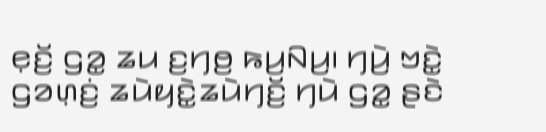ꤕ꤫ꤢꤩ꤬ ꤞꤤ꤭ ꤘꤣ ꤢ꤬ꤚꤥ꤬ ꤒꤣ꤬ꤡꤣ꤬꤯ ꤚꤣꤧ꤬ ꤠꤢꤧ꤭ ꤞꤤꤛ꤫ꤢꤦ꤬ ꤘꤣꤧꤟꤢꤧ꤭ꤘꤣꤧꤚꤢꤩ꤬ ꤚꤣꤧ ꤞꤤ꤭ ꤔꤢꤧ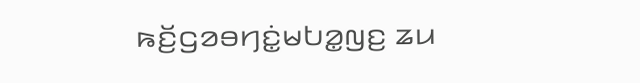ꤒꤢꤩ꤬ꤞꤤꤋꤚꤢꤦ꤭ꤗꤝꤤ꤭ꤜꤢ꤬ ꤘꤣ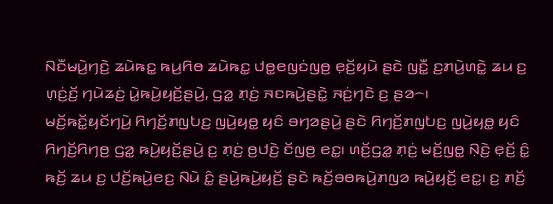ꤡꤢꤪꤗꤣꤧ꤬ꤚꤢꤧ꤬ ꤘꤣꤧꤒꤢ꤭ ꤒꤣ꤬ꤖꤥ ꤘꤣꤧꤒꤢ꤭ ꤓꤥ꤭ꤕꤜꤢꤦꤜꤥ꤬ ꤕ꤫ꤢꤩ꤬ꤟꤣꤧ ꤔꤢꤧ ꤜꤢꤪ꤭ ꤢ꤬ꤊꤣꤧ꤬ꤛꤢꤧ꤭ ꤘꤣ ꤢ꤬ ꤛ꤫ꤢꤦ꤬ꤢꤩ꤬ ꤚꤣꤧꤘꤢꤦ꤬ ꤣꤧ꤭ꤒꤣꤧ꤬ꤟꤢꤩ꤬ꤔꤣꤧ꤬, ꤞꤤ꤭ ꤊ꤫ꤢꤦ꤬ ꤏꤢꤒꤣꤧ꤬ꤔꤢꤧ꤭ ꤏꤢꤦ꤬ꤚꤢꤧ ꤢ꤬ ꤔꤤ꤮꤯
ꤗꤢꤩ꤬ꤒꤢꤩ꤭ꤟꤢꤩꤚꤣꤧ꤬ ꤖꤚꤢꤩ꤬ꤊꤜꤝꤢ꤬ ꤜꤣꤧ꤬ꤟꤥ꤭ ꤟꤢꤨ ꤋꤚꤤꤔꤣꤧ꤬ ꤔꤢꤧ ꤖꤚꤢꤩ꤬ꤊꤜꤝꤢ꤬ ꤜꤣꤧ꤬ꤟꤥ꤭ ꤟꤢꤨ ꤖꤚꤢꤩ꤬ꤖꤚꤥ꤬ ꤞꤤ꤭ ꤒꤣꤧ꤬ꤟꤢꤩ꤬ꤔꤣꤧ꤬ ꤢ꤬ ꤊ꤫ꤢꤦ꤬ ꤥ꤬ꤓꤢꤧ꤬ ꤢꤩꤜꤥ꤬ ꤕꤢ꤭꤯ ꤛꤢꤩ꤬ꤞꤤ꤭ ꤊ꤫ꤢꤦ꤬ ꤗꤢꤩ꤬ꤜꤥ꤭ ꤡ꤫ꤢꤧ꤬ ꤕ꤫ꤢꤩ꤬ ꤢꤨ꤭ ꤒꤢꤩ꤬ ꤘꤣ ꤢ꤬ ꤓꤢꤩ꤬ꤒꤣꤧ꤬ꤕꤢ꤬ ꤡꤣꤧ ꤢꤨ꤭ ꤔꤣꤧ꤬ꤒꤣꤧ꤬ꤟꤢꤩ꤬ ꤔꤢꤧ ꤒꤢꤩ꤬ꤋꤥꤒꤣꤧ꤬ꤊꤜꤤ ꤒꤣꤧ꤬ꤟꤢꤩ꤬ ꤕꤢ꤭꤯ ꤢ꤬ ꤊꤢꤩ꤬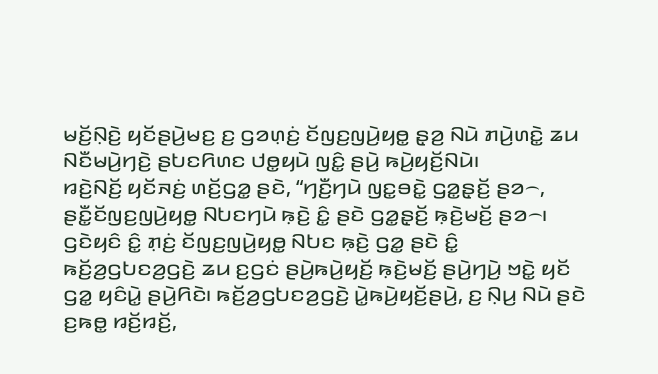ꤗꤢꤩ꤬ꤡ꤫ꤢꤧ꤬ ꤟꤢꤩꤔꤣꤧ꤬ꤗꤢ꤬ ꤢ꤬ ꤞꤤꤛ꤫ꤢꤦ꤬ ꤢꤩꤜꤢ꤬ꤜꤣꤧ꤬ꤟꤥ꤭ ꤔ꤫ꤤ꤬ ꤡꤣꤧ ꤊꤣꤧ꤬ꤛꤢꤧ꤭ ꤘꤣ ꤡꤢꤪꤗꤣꤧ꤬ꤚꤢꤧ꤬ ꤔꤝꤢꤖꤛꤢ ꤓꤥ꤭ꤟꤣꤧ ꤜꤢꤨ꤭ ꤔꤣꤧ꤬ ꤒꤣꤧ꤬ꤟꤢꤩ꤬ꤡꤣꤧ꤯
ꤙꤢꤧ꤬ꤡꤢꤩ꤬ ꤟꤢꤩꤏꤢꤦ꤬ ꤛꤢꤩ꤬ꤞꤤ꤭ ꤔꤢꤧ, “ꤚꤢꤪ꤬ꤚꤣꤧ ꤜꤢ꤭ꤋꤢꤧ꤭ ꤞꤤ꤭ꤔ꤫ꤢꤩ꤬ ꤔꤤ꤮, ꤔꤢꤪ꤭ꤢꤩꤜꤢ꤬ꤜꤣꤧ꤬ꤟꤥ꤭ ꤡꤝꤢꤚꤣꤧ ꤒ꤫ꤢꤧ꤬ ꤢꤨ꤭ ꤔꤢꤧ ꤞꤤ꤭ꤔ꤫ꤢꤩ꤬ ꤒ꤫ꤢꤧ꤬ꤗꤢꤩ꤬ ꤔꤤ꤮꤯
ꤞꤢꤧꤟꤢꤨ ꤢꤨ꤭ ꤊ꤫ꤢꤦ꤬ ꤢꤩꤜꤢ꤬ꤜꤣꤧ꤬ꤟꤥ꤭ ꤡꤝꤢ ꤒ꤫ꤢꤧ꤬ ꤞꤤ꤭ ꤔꤢꤧ ꤢꤨ꤭ ꤒꤢꤩ꤬ꤤ꤬ꤞꤝꤢꤤ꤬ꤞꤢꤧ꤬ ꤘꤣ ꤢ꤬ꤞꤢꤦ ꤔꤣꤧ꤬ꤒꤣꤧ꤬ꤟꤢꤩ꤬ ꤒ꤫ꤢꤧ꤬ꤗꤢꤩ꤬ ꤔꤣꤧ꤬ꤚꤣꤧ꤬ ꤠꤢꤧ꤭ ꤟꤢꤩ ꤞꤤ꤭ ꤟꤢꤨꤣꤧ꤭ ꤔꤣꤧ꤬ꤖꤢꤧ꤯ ꤒꤢꤩ꤬ꤤ꤬ꤞꤝꤢꤤ꤬ꤞꤢꤧ꤬ ꤣꤧ꤭ꤒꤣꤧ꤬ꤟꤢꤩ꤬ꤔꤣꤧ꤬, ꤢ꤬ ꤡ꤫ꤣ꤬ ꤡꤣꤧ ꤔꤢꤧ ꤢ꤬ꤒꤥ꤭ ꤙꤢꤩ꤬ꤙꤢꤩ꤬,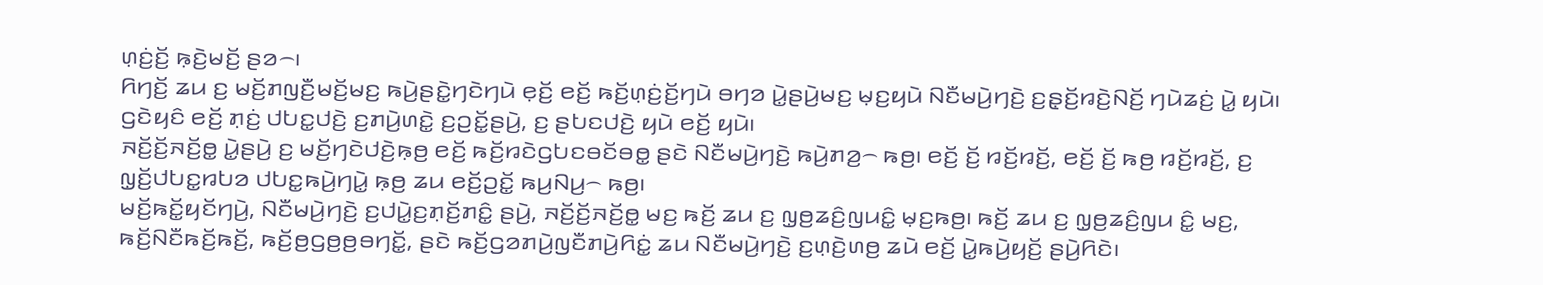ꤛ꤫ꤢꤦ꤬ꤢꤩ꤬ ꤒ꤫ꤢꤧ꤬ꤗꤢꤩ꤬ ꤔꤤ꤮꤯
ꤖꤚꤢꤩ꤬ ꤘꤣ ꤢ꤬ ꤗꤢꤩ꤬ꤊꤜꤢꤪ꤬ꤗꤢꤩ꤬ꤗꤢ꤬ ꤒꤣꤧ꤬ꤔꤢꤧ꤭ꤚꤢꤧꤚꤣꤧ ꤕ꤫ꤢꤩ꤬ ꤕꤢꤩ꤬ ꤒꤢꤩ꤬ꤛ꤫ꤢꤦ꤬ꤢꤩ꤬ꤚꤣꤧ ꤋꤚꤤ ꤣꤧ꤭ꤔꤣꤧ꤬ꤗꤢ꤬ ꤗ꤫ꤢ꤬ꤟꤣꤧ ꤡꤢꤪꤗꤣꤧ꤬ꤚꤢꤧ꤬ ꤢ꤬ꤔ꤫ꤢꤩ꤬ꤙꤢꤧ꤬ꤡꤢꤩ꤬ ꤚꤣꤧꤘꤢꤦ꤬ ꤣꤧ꤭ ꤟꤣꤧ꤯ ꤞꤢꤧꤟꤢꤨ ꤕꤢꤩ꤬ ꤊ꤫ꤢꤦ꤬ ꤓꤝꤢ꤭ꤓꤢꤧ꤬ ꤢ꤬ꤊꤣꤧ꤬ꤛꤢꤧ꤭ ꤢ꤬ꤑꤢꤩ꤭ꤔꤣꤧ꤬, ꤢ꤬ ꤔꤝꤢꤓꤢꤧ꤬ ꤟꤣꤧ ꤕꤢꤩ꤬ ꤟꤣꤧ꤯
ꤏꤢꤩ꤬ꤢꤩ꤬ꤏꤢꤩ꤬ꤥ꤭ ꤣꤧ꤭ꤔꤣꤧ꤬ ꤢ꤬ ꤗꤢꤩ꤬ꤚꤢꤧꤓꤢꤧ꤬ꤒ꤫ꤥ꤬ ꤕꤢꤩ꤬ ꤒꤢꤩ꤬ꤙꤢꤧꤞꤝꤢꤋꤢꤩꤋꤥ꤭ ꤔꤢꤧ ꤡꤢꤪꤗꤣꤧ꤬ꤚꤢꤧ꤬ ꤒꤣꤧ꤬ꤊꤤ꤬꤮ ꤒꤥ꤬꤯ ꤕꤢꤩ꤬ ꤢꤩ꤬ ꤙꤢꤩ꤬ꤙꤢꤩ꤬, ꤕꤢꤩ꤬ ꤢꤩ꤬ ꤒꤥ꤬ ꤙꤢꤩ꤬ꤙꤢꤩ꤬, ꤢ꤬ ꤜ꤫ꤢꤩ꤬ꤓꤝꤢ꤭ꤙꤝꤤ ꤓꤝꤢ꤭ꤒꤣꤧ꤬ꤚꤣꤧ꤭ ꤒ꤫ꤥ꤬ ꤘꤣ ꤕꤢꤩ꤬ꤑꤢꤩ꤭ ꤒꤣ꤬ꤡꤣ꤬꤮ ꤒꤥ꤬꤯
ꤗꤢꤩ꤬ꤒꤢꤩ꤭ꤟꤢꤩꤚꤣꤧ꤬, ꤡꤢꤪꤗꤣꤧ꤬ꤚꤢꤧ꤬ ꤢ꤬ꤓꤣꤧ꤭ꤢ꤬ꤊ꤫ꤢꤩ꤬ꤊꤢꤨ꤭ ꤔꤣꤧ꤬, ꤏꤢꤩ꤬ꤢꤩ꤬ꤏꤢꤩ꤬ꤥ꤭ ꤗꤢ꤬ ꤒꤢꤩ꤬ ꤘꤣ ꤢ꤬ ꤜ꤫ꤥ꤬ꤘꤢꤨ꤬ꤜꤣꤢꤨ꤭ ꤗ꤫ꤢ꤬ꤒꤥ꤬꤯ ꤒꤢꤩ꤬ ꤘꤣ ꤢ꤬ ꤜ꤫ꤥ꤬ꤘꤢꤨ꤬ꤜꤣ ꤢꤨ꤭ ꤗꤢ꤬, ꤒꤢꤩ꤬ꤡꤢꤪꤒꤢꤩ꤬ꤒꤢꤩ꤬, ꤒꤢꤩ꤬ꤥ꤬ꤞꤥ꤬ꤥ꤬ꤋꤚꤢꤩ꤭, ꤔꤢꤧ ꤒꤢꤩ꤬ꤞꤤꤊꤣꤧ꤬ꤜꤢꤪꤊꤣꤧ꤬ꤖꤢꤦ꤭ ꤘꤣ ꤡꤢꤪꤗꤣꤧ꤬ꤚꤢꤧ꤬ ꤢ꤬ꤛ꤫ꤢꤧ꤬ꤛꤥ꤬ ꤘꤣꤧ ꤕꤢꤩ꤬ ꤣꤧ꤭ꤒꤣꤧ꤬ꤟꤢꤩ꤬ ꤔꤣꤧ꤬ꤖꤢꤧ꤯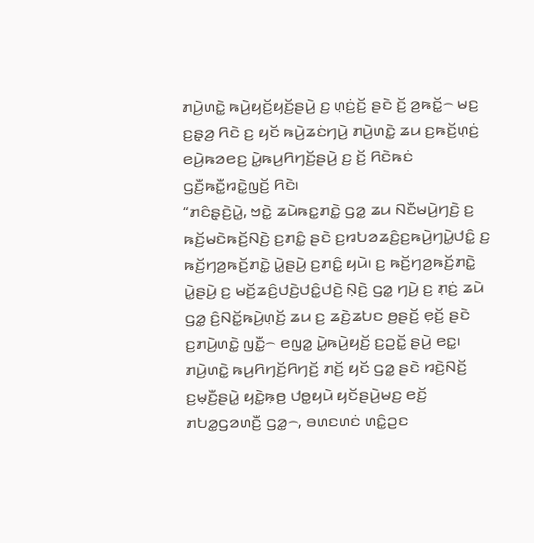ꤊꤣꤧ꤬ꤛꤢꤧ꤭ ꤒꤣꤧ꤬ꤟꤢꤩ꤬ꤟꤢꤩ꤬ꤔꤣꤧ꤬ ꤢ꤬ ꤛ꤫ꤢꤦ꤬ꤢꤩ꤬ ꤔꤢꤧ ꤢꤩ꤬ ꤤ꤬ꤒꤢꤩ꤭꤮ ꤗꤢ꤬ ꤢ꤬ꤔ꤫ꤤ꤬ ꤖꤢꤧ ꤢ꤬ ꤟꤢꤩ ꤒꤣꤧ꤬ꤘꤢꤦꤚꤣꤧ꤬ ꤊꤣꤧ꤬ꤛꤢꤧ꤭ ꤘꤣ ꤢ꤬ꤒꤢꤩ꤬ꤛ꤫ꤢꤦ꤬ ꤕꤣꤧ꤬ꤒꤤꤕꤢ꤬ ꤣꤧ꤭ꤒꤣ꤬ꤖꤚꤢꤩ꤬ꤔꤣꤧ꤬ ꤢ꤬ ꤢꤩ꤬ ꤖꤢꤧꤒꤢꤦ ꤞꤢꤪ꤬ꤒꤢꤪ꤭ꤙꤢꤧ꤭ꤜꤢꤩ꤬ ꤖꤢꤧ꤯
“ꤊꤢꤨꤔ꤫ꤢꤧ꤬ꤣꤧ꤭, ꤠꤢꤧ꤭ ꤘꤣꤧꤒꤢ꤭ꤊꤢꤧ꤭ ꤞꤤ꤭ ꤘꤣ ꤡꤢꤪꤗꤣꤧ꤬ꤚꤢꤧ꤬ ꤢ꤬ ꤒꤢꤩ꤬ꤗꤢꤧꤒꤢꤩ꤬ꤡꤢꤧ꤬ ꤢ꤬ꤊꤢꤨ꤭ ꤔꤢꤧ ꤢ꤬ꤙꤝꤤꤘꤢꤨ꤬ꤢ꤬ꤒꤣꤧ꤬ꤚꤣꤧ꤭ꤓꤢꤨ꤭ ꤢ꤬ ꤒꤢꤩ꤬ꤚꤤ꤬ꤒꤢꤩ꤬ꤊꤢꤧ꤭ ꤣꤧ꤭ꤔꤣꤧ꤬ ꤢ꤬ꤊꤢꤨ꤭ ꤟꤣꤧ꤯ ꤢ꤬ ꤒꤢꤩ꤬ꤚꤤ꤬ꤒꤢꤩ꤬ꤊꤢꤧ꤭ ꤣꤧ꤭ꤔꤣꤧ꤬ ꤢ꤬ ꤗꤢꤩ꤬ꤘꤢꤨ꤬ꤓꤢꤧ꤬ꤓꤢꤨ꤭ꤓꤢꤧ꤬ ꤡ꤫ꤢꤧ꤬ ꤞꤤ꤭ ꤚꤣꤧ꤬ ꤢ꤬ ꤊ꤫ꤢꤦ꤬ ꤘꤣꤧ ꤞꤤ꤭ ꤢꤨ꤬ꤡꤢꤩ꤭ꤒꤣꤧ꤬ꤛ꤫ꤢꤩ꤬ ꤘꤣ ꤢ꤬ ꤘꤢꤧ꤬ꤘꤝꤢ ꤥ꤬ꤔꤢꤩ꤬ ꤕ꤫ꤢꤩ꤬ ꤔꤢꤧ ꤢ꤬ꤊꤣꤧ꤬ꤛꤢꤧ꤭ ꤜꤢꤪ꤭꤮ ꤕꤜꤤ꤭ ꤣꤧ꤭ꤒꤣꤧ꤬ꤟꤢꤩ꤬ ꤢ꤬ꤑꤢꤩ꤭ ꤔꤣꤧ꤬ ꤕꤢ꤭꤯
ꤊꤣꤧ꤬ꤛꤢꤧ꤭ ꤒꤣ꤬ꤖꤚꤢꤩ꤬ꤖꤚꤢꤩ꤬ ꤊꤢꤩ꤬ ꤟꤢꤩ ꤞꤤ꤭ ꤔꤢꤧ ꤙꤢꤧ꤬ꤡꤢꤩ꤬ ꤢ꤬ꤗ꤫ꤢꤪ꤬ꤔꤣꤧ꤭ ꤟꤢꤧ꤭ꤒ꤫ꤥ꤬ ꤓꤥ꤭ꤟꤣꤧ ꤟꤢꤩꤔꤣꤧ꤬ꤗꤢ꤬ ꤕꤢꤩ꤬ ꤊꤝꤤ꤭ꤞꤤꤛꤢꤪ꤬ ꤞꤤ꤭꤮, ꤋꤛꤢꤛꤢꤦ ꤛꤢꤨ꤭ꤑꤢ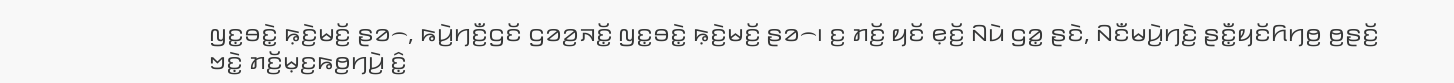ꤜꤢ꤭ꤋꤢꤧ꤭ ꤒ꤫ꤢꤧ꤬ꤗꤢꤩ꤬ ꤔꤤ꤮, ꤒꤣꤧ꤬ꤚꤢꤪ꤬ꤞꤢꤩ ꤞꤤꤤ꤬ꤏꤢꤩ꤭ ꤜꤢ꤭ꤋꤢꤧ꤭ ꤒ꤫ꤢꤧ꤬ꤗꤢꤩ꤬ ꤔꤤ꤮꤯ ꤢ꤬ ꤊꤢꤩ꤬ ꤟꤢꤩ ꤕ꤫ꤢꤩ꤬ ꤡꤣꤧ ꤞꤤ꤭ ꤔꤢꤧ, ꤡꤢꤪꤗꤣꤧ꤬ꤚꤢꤧ꤬ ꤔꤢꤪ꤭ꤟꤢꤩꤖꤚꤥ꤬ ꤥ꤬ꤔꤢꤩ꤬ ꤠꤢꤧ꤭ ꤊꤢꤩ꤬ꤗ꤫ꤢ꤬ꤒꤥ꤬ꤚꤣꤧ꤬ ꤢꤨ꤭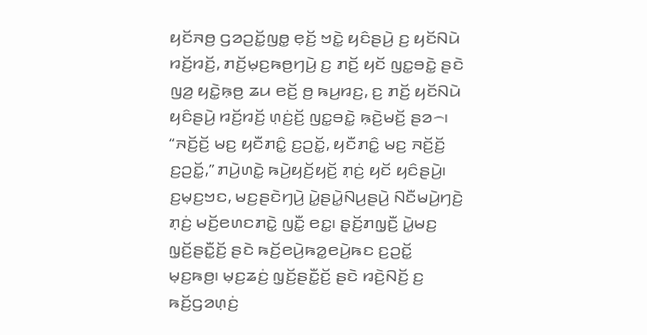ꤟꤢꤩꤏꤥ꤬ ꤞꤤꤑꤢꤩ꤭ꤜꤥ꤭ ꤕ꤫ꤢꤩ꤬ ꤠꤢꤧ꤭ ꤟꤢꤨꤔꤣꤧ꤬ ꤢ꤬ ꤟꤢꤩꤡꤣꤧ ꤙꤢꤩ꤬ꤙꤢꤩ꤬, ꤊꤢꤩ꤬ꤗ꤫ꤢ꤬ꤒꤥ꤬ꤚꤣꤧ꤬ ꤢ꤬ ꤊꤢꤩ꤬ ꤟꤢꤩ ꤜꤢ꤭ꤋꤢꤧ꤭ ꤔꤢꤧ ꤜꤤ꤬ ꤟꤢꤧ꤭ꤒ꤫ꤥ꤬ ꤘꤣ ꤕꤢꤩ꤬ ꤥ꤬ ꤒꤣ꤬ꤙꤢ꤬, ꤢ꤬ ꤊꤢꤩ꤬ ꤟꤢꤩꤡꤣꤧ ꤟꤢꤨꤔꤣꤧ꤬ ꤙꤢꤩ꤬ꤙꤢꤩ꤬ ꤛ꤫ꤢꤦ꤬ꤢꤩ꤬ ꤜꤢ꤭ꤋꤢꤧ꤭ ꤒ꤫ꤢꤧ꤬ꤗꤢꤩ꤬ ꤔꤤ꤮꤯
“ꤏꤢꤩ꤬ꤢꤩ꤬ ꤗꤢ꤬ ꤟꤢꤪꤊꤢꤨ꤭ ꤢ꤬ꤑꤢꤩ꤭, ꤟꤢꤪꤊꤢꤨ꤭ ꤗꤢ꤬ ꤏꤢꤩ꤬ꤢꤩ꤬ ꤢ꤬ꤑꤢꤩ꤭,” ꤊꤣꤧ꤬ꤛꤢꤧ꤭ ꤒꤣꤧ꤬ꤟꤢꤩ꤬ꤟꤢꤩ꤬ ꤊ꤫ꤢꤦ꤬ ꤟꤢꤩ ꤟꤢꤨꤔꤣꤧ꤬꤯ ꤢ꤬ꤗ꤫ꤢ꤬ꤠꤢ, ꤗꤢ꤬ꤔꤢꤧꤚꤣꤧ꤬ ꤣꤧ꤭ꤔꤣꤧ꤭ꤡꤣ꤬ꤔꤣꤧ꤬ ꤡꤢꤪꤗꤣꤧ꤬ꤚꤢꤧ꤬ ꤊ꤫ꤢꤦ꤬ ꤗꤢꤩ꤬ꤕꤛꤢꤊꤢꤧ꤭ ꤜꤢꤪ꤭ ꤕꤢ꤭꤯ ꤔ꤫ꤢꤩ꤬ꤊꤜ꤫ꤢꤪ꤬ ꤣꤧ꤭ꤗꤢ꤬ ꤜ꤫ꤢꤩ꤬ꤔꤢꤪ꤭ꤢꤩ꤬ ꤔꤢꤧ ꤒꤢꤩ꤬ꤕꤣꤧ꤬ꤒꤤ꤭ꤕꤣꤧ꤬ꤒꤢ ꤢ꤬ꤑꤢꤩ꤭ ꤗ꤫ꤢ꤬ꤒꤥ꤬꤯ ꤗ꤫ꤢ꤬ꤘꤢꤦ꤬ ꤜ꤫ꤢꤩ꤬ꤔꤢꤪ꤭ꤢꤩ꤬ ꤔꤢꤧ ꤙꤢꤧ꤬ꤡꤢꤩ꤬ ꤢ꤬ ꤒꤢꤩ꤬ꤞꤤꤛ꤫ꤢꤦ꤬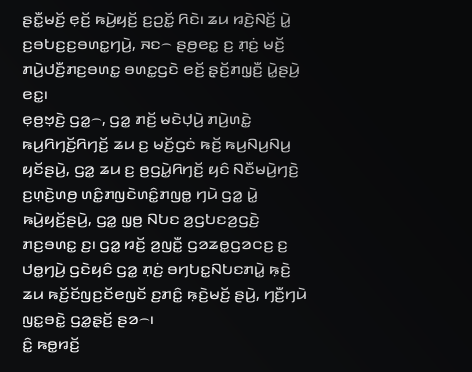ꤔꤢꤪ꤭ꤗꤢꤩ꤬ ꤕ꤫ꤢꤩ꤬ ꤒꤣꤧ꤬ꤟꤢꤩ꤬ ꤢ꤬ꤑꤢꤩ꤭ ꤖꤢꤧ꤯ ꤘꤣ ꤙꤢꤧ꤬ꤡꤢꤩ꤬ ꤣꤧ꤭ ꤢ꤬ꤋꤝꤢ꤬ꤢ꤬ꤋꤛꤢ꤭ꤚꤣꤧ꤬, ꤏꤢ꤮ ꤔꤥ꤬ꤕꤢ꤭ ꤢ꤬ ꤊ꤫ꤢꤦ꤬ ꤗꤢꤩ꤬ ꤊꤣꤧ꤬ꤓꤢꤪ꤬ꤊꤢ꤬ꤋꤛꤢ꤭ ꤋꤛꤢ꤭ꤞꤢꤧ ꤕꤢꤩ꤬ ꤔ꤫ꤢꤩ꤬ꤊꤜ꤫ꤢꤪ꤬ ꤣꤧ꤭ꤔꤣꤧ꤬ ꤕꤢ꤭꤯
ꤕ꤫ꤥ꤬ꤠ꤫ꤢꤧ꤬ ꤞꤤ꤭꤮, ꤞꤤ꤭ ꤊꤢꤩ꤬ ꤗꤢꤧꤓ꤫ꤣꤧ꤬ ꤊꤣꤧ꤬ꤛꤢꤧ꤭ ꤒꤣ꤬ꤖꤚꤢꤩ꤬ꤖꤚꤢꤩ꤬ ꤘꤣ ꤢ꤬ ꤗꤢꤩ꤬ꤞꤢꤦ ꤒꤢꤩ꤬ ꤒꤣ꤬ꤡꤣ꤬ꤡꤣ꤬ ꤟꤢꤩꤔꤣꤧ꤬, ꤞꤤ꤭ ꤘꤣ ꤢ꤬ ꤥ꤬ꤞꤣꤧ꤭ꤖꤚꤢꤩ꤬ ꤟꤢꤨ ꤡꤢꤪꤗꤣꤧ꤬ꤚꤢꤧ꤬ ꤢ꤬ꤛ꤫ꤢꤧ꤬ꤛꤥ꤬ ꤛꤢꤨ꤭ꤊꤜꤢꤧꤛꤢꤨ꤭ꤊꤜꤥ꤭ ꤚꤣꤧ ꤞꤤ꤭ ꤣꤧ꤭ ꤒꤣꤧ꤬ꤟꤢꤩ꤬ꤔꤣꤧ꤬, ꤞꤤ꤭ ꤜ꤫ꤥ꤬ ꤡꤝꤢ ꤤ꤬ꤞꤝꤢꤤ꤬ꤞꤢꤧ꤬ ꤊꤢ꤬ꤋꤛꤢ꤭ ꤢ꤬꤯ ꤞꤤ꤭ ꤙꤢꤩ꤬ ꤤ꤬ꤜꤢꤪ꤭ ꤞꤤꤘꤥ꤭ꤞꤤꤍꤢ꤬ ꤢ꤬ ꤓꤥ꤭ꤚꤣꤧ꤬ ꤞꤢꤧꤟꤢꤨ ꤞꤤ꤭ ꤊ꤫ꤢꤦ꤬ ꤋꤚꤝꤢ꤭ꤡꤝꤢꤊꤣꤧ꤭ ꤒ꤫ꤢꤧ꤬ ꤘꤣ ꤒꤢꤩ꤬ꤢꤩꤜꤢ꤬ꤢꤩꤕꤜꤢꤩ ꤢ꤬ꤊꤢꤨ꤭ ꤒ꤫ꤢꤧ꤬ꤗꤢꤩ꤬ ꤔꤣꤧ꤬, ꤚꤢꤪ꤬ꤚꤣꤧ ꤜꤢ꤭ꤋꤢꤧ꤭ ꤞꤤ꤭ꤔ꤫ꤢꤩ꤬ ꤔꤤ꤮꤯
ꤢꤨ꤭ ꤒꤥ꤭ꤙꤢꤩ꤬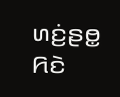ꤛꤢꤦ꤬ꤔꤥ꤭ ꤖꤢꤧ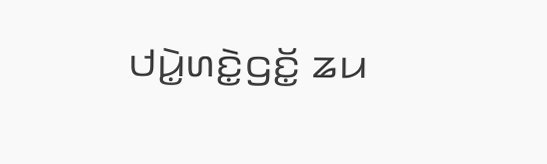ꤓꤣꤧ꤭ꤛꤢꤧ꤭ꤞꤢꤩ꤭ ꤘꤣ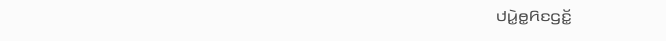ꤓꤣꤧ꤭ꤥ꤭ꤖꤢꤞꤢꤩ꤭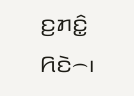ꤢ꤬ꤊꤢꤨ꤭ ꤖꤢꤧ꤮꤯